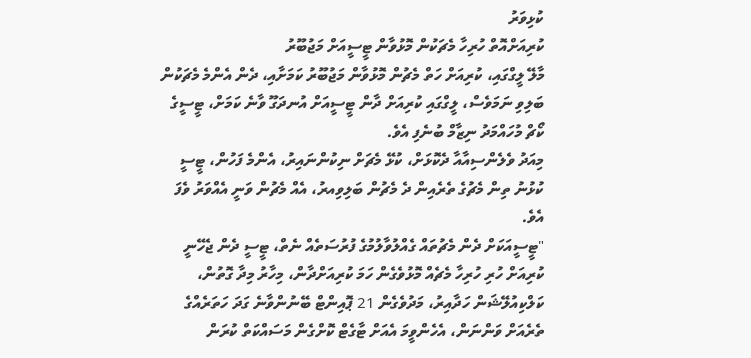ކުޅިވަރު
ކުރިއަށްއޮތް ހުރިހާ މެޗަކުން މޮޅުވާން ޓީސީއަށް މަޖުބޫރު
މާލޭ ލީގްގައި، ކުރިއަށް ހަތް މެޗުން މޮޅުވާން މަޖުބޫރު ކަމަށާއި، ދެން އެންމެ މެޗަކުން ބަލިވި ނަމަވެސް، ލީގްގައި ކުރިއަށް ދާން ޓީސީއަށް އުނދަގޫ ވާނެ ކަމަށް، ޓީސީގެ ކޯޗް މުހައްމަދު ނިޒާމް ބުނެފި އެވެ.
މިއަދު ވެލެންސިއާއާ ދެކޮޅަށް، ކުޅޭ މެޗަށް ނިކުންނައިރު، އެންމެ ފަހުން، ޓީސީ ކުޅުނު ތިން މެޗުގެ ތެރެއިން ދެ މެޗުން ބަލިވިއރު، އެއް މެޗުން ވަނީ އެއްވަރު ވެފަ އެވެ.
"ޓީސީއަކަށް ދެން މެޗުތައް ގެއްލުވާލުމުގެ ފުރުސަތެއް ނެތް، ޓީސީ ދެން ޖެހޭނީ ކުރިއަށް ހުރި ހުރިހާ މެޗެއް މޮޅުވެގެން ހަމަ ކުރިއަށްދާން، މިހާރު މިދާ ގޮތުން، ކަލްކިއުލޭޝަން ހަދާއިރު، މަދުވެގެން 21 ޕޮއިންޓް ބޭނުންވާނެ ގަދަ ހަތަރެއްގެ ތެރެއަށް ވަންނަން، އެހެންވީމަ އެއަށް ޓާގެޓް ކޮށްގެން މަސައްކަތް ކުރަން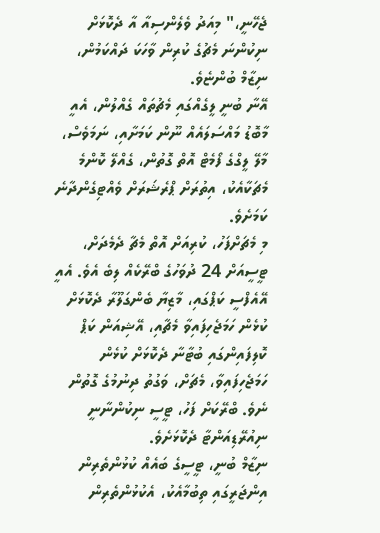ޖެހޭނީ،" މިއަދު ވެލެންސިއާ އާ ދެކޮޅަށް ނިކުންނަ މެޗުގެ ކުރިން ވާހަކަ ދައްކަމުން، ނިޒާމް ބުންޏެވެ.
އޭނާ ބުނީ ލީގެއްގައި މެޗުތައް ގެއްލުން، އެއީ މާބޮޑު މައްސަލައެއް ނޫން ކަމަށާއި، ނަމަވެސް، މާލޭ ލީގްގެ ފޯމެޓް އޮތް ގޮތުން، ގެއްލޭ ކޮންމެ މެޗަކާއެކު، އިތުރަށް ޕްރެޝަރަށް ވެއްޓިގެންދާނެ ކަމަށެވެ.
މި މެޗަށްފަހު، ކުރިއަށް އޮތް މެޗާ ދެމެދަށް، ޓީސީއަށް 24 ދުވަހުގެ ބްރޭކެއް ލިބެ އެވެ. އެއީ އޭއެފްސީ ކަޕްގައި، މާޒިޔާ ބެންގަލޫރާ ދެކޮޅަށް ކުޅެން ހަމަޖެހިފައިވާ މެޗާއި، އޭޝިއަން ކަޕް ކޮލިފައިންގައި ބުޓާނާ ދެކޮޅަށް ކުޅެން ހަމަޖެހިފައިވާ، މެޗަށް، ވަގުތު ދިނުމުގެ ގޮތުން ނެވެ. ބްރޭކަށް ފަހު، ޓީސީ ނިކުންނާނީ ނިއުރޭޑިއަންޓާ ދެކޮޅަށެވެ.
ނިޒާމް ބުނީ، ޓީސީގެ ބައެއް ކުޅުންތެރިން އިންޖަރީގައި ތިބުމާއެކު، އެކުޅުންތެރިން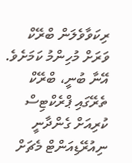ރިކަވާވެލަން ބްރޭކް ވަރަށް މުހިންމު ކަމަށެވެ. އޭނާ ބުނީ، ބްރޭކް ތެރޭގައި ޕްރެކްޓިސް ކުރިއަށް ގެންދާނީ ނިއުރޭޑިއަންޓް މެޗަށް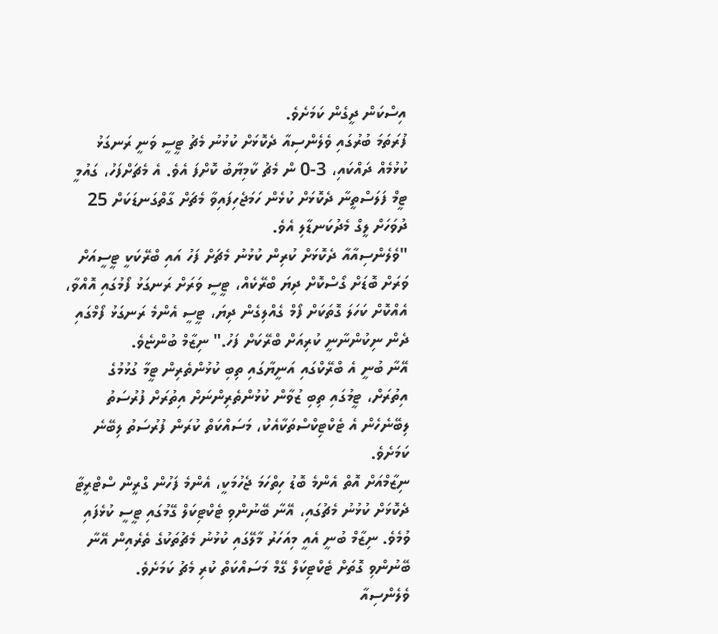އިސްކަން ދީގެން ކަމަށެވެ.
ފުރަތަމަ ބުރުގައި ވެލެންސިއާ ދެކޮޅަށް ކުޅުނު މެޗު ޓީސީ ވަނީ ރަނގަޅު ކުޅުމެއް ދައްކައި، 3-0 ން މެޗު ކާމިޔާބު ކޮށްފަ އެވެ. އެ މެޗަށްފަހު، ގައުމީ ޓީމް ފަލަސްތީނާ ދެކޮޅަށް ކުޅެން ހަމަޖެހިފައިވާ މެޗަށް ގާތްގަނޑަކަށް 25 ދުވަހަށް ލީގް މެދުކަނޑާލި އެވެ.
"ވެލެންސިއާއާ ދެކޮޅަށް ކުރިން ކުޅުނު މެޗަށް ފަހު އައި ބްރޭކަކީ ޓީސީއަށް ވަރަށް ބޮޑަށް ގޯސްކޮށް ދިޔަ ބްރޭކެއް، ޓީސީ ވަރަށް ރަނގަޅު ފޯމުގައި އޮއްވާ، އެއްކޮށް ކަހަލަ ގޮތަކަށް ފޯމް ގެއްލިގެން ދިޔަ، ޓީސީ އެންމެ ރަނގަޅު ފޯމްގައި ދެން ނިކުންނާނީ ކުރިއަށް ބްރޭކަށް ފަހު." ނިޒާމް ބުންޏެވެ.
އޭނާ ބުނީ އެ ބްރޭކްގައި އަނީޔާގައި ތިބި ކުޅުންތެރިން ޓީމާ ގުޅުމުގެ އިތުރަށް، ޓީމުގައި ތިބި ޒުވާން ކުޅުންތެރިންނަށް އިތުރަށް ފުރުސަތު ލިބޭނެހެން އެ ޓެކްޓިކްސްތަކާއެކު، މަސައްކަތް ކުރަން ފުރުސަތު ލިބޭނެ ކަމަށެވެ.
ނިޒާމްއަށް އޮތް އެންމެ ބޮޑު ހިތްހަމަ ޖެހުމަކީ، އެންމެ ފަހުން ގްރީން ސްޓްރީޓާ ދެކޮޅަށް ކުޅުނު މެޗުގައި، އޭނާ ބޭނުންވި ޓެކްޓިކަލް ގޭމުގައި ޓީސީ ކުޅެފައި ވުމެވެ. ނިޒާމް ބުނީ އެއީ މިއަހަރު މާލޭގައި ކުޅުނު މެޗުތަކުގެ ތެރެއިން އޭނާ ބޭނުންވި ގޮތަށް ޓެކްޓިކަލް ގޭމް މަސައްކަތް ކުރި މެޗު ކަމަށެވެ.
ވެލެންސިއާ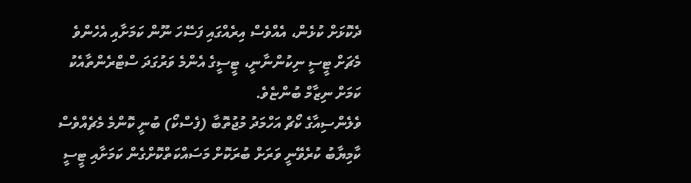ދެކޮޅަށް ކުޅެން، އެއްވެސް އިރެއްގައި ފަސޭހަ ނޫން ކަމަށާއި އެހެންވެ މެޗަށް ޓީސީ ނިކުންނާނީ، ޓީސީގެ އެންމެ ވަރުގަދަ ސްޓްރެންތާއެކު ކަމަށް ނިޒާމް ބުންޏެވެ.
ވެލެންސިއާގެ ކޯޗް އަހްމަދު މުޖުތޮބާ (ފެސްކޯ) ބުނީ ކޮންމެ މެޗެއްވެސް ކާމިޔާބު ކުރެވޭނީ ވަރަށް ބުރަކޮށް މަސައްކަތްކޮށްގެން ކަމަށާއި ޓީސީ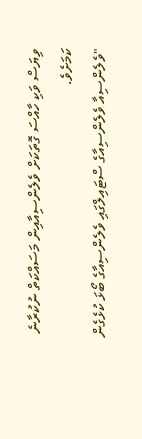ވިޔަސް ވަކި ހާއްސަ ގޮތަކަށް ވެލެންސިއާއިން މަސައްކަތް ނުކުރާނެ ކަމަށެވެ.
"ވެލެންސިއާ ވެލެންސިއާގެ ސްޓައިލްގައި ވެލެންސިއާގެ ބޯޅަ ކުޅެގެން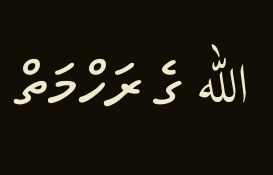الله ގެ ރަހްމަތް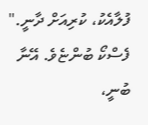ފުލާއެކު، ކުރިއަށް ދާނީ." ފެސްކޯ ބުންޏެވެ. އޭނާ ބުނީ،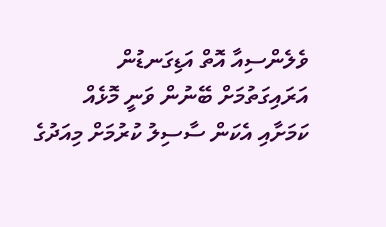ވެލެންސިއާ އޮތް އަޑިގަނޑުން އަރައިގަތުމަށް ބޭނުން ވަނީ މޮޅެއް ކަމަށާއި އެކަން ސާސިލު ކުރުމަށް މިއަދުގެ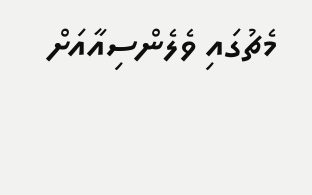މެޗުގައި ވެލެންސިއާއަށް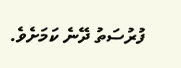ފުރުސަތު ދޭނެ ކަމަށެވެ.